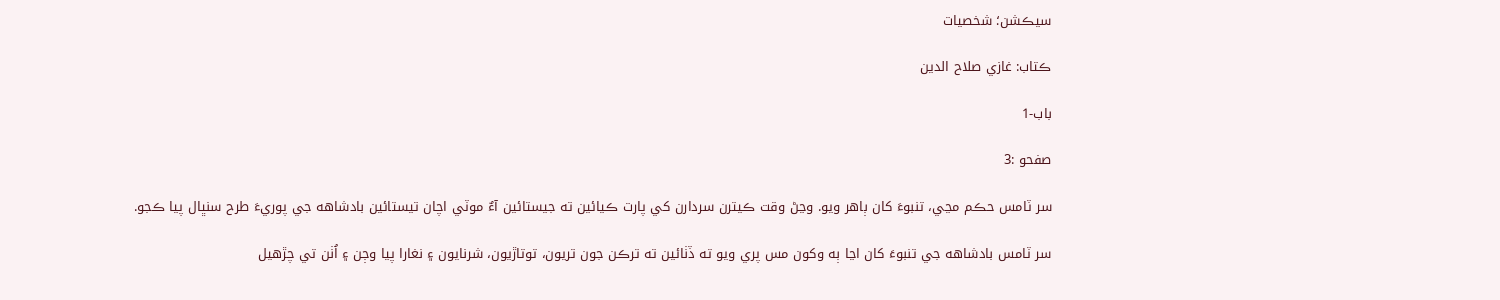سيڪشن؛ شخصيات

ڪتاب: غازي صلاح الدين

باب-1

صفحو :3

سر ٽامس حڪم مڃي، تنبوءَ کان ٻاهر ويو. وڃڻ وقت ڪيترن سردارن کي پارت ڪيائين ته جيستائين آءٌ موٽي اچان تيستائين بادشاهه جي پوريءَ طرح سنڀال پيا ڪجو.

سر ٽامس بادشاهه جي تنبوءَ کان اڃا ٻه وکون مس پري ويو ته ڏٺائين ته ترڪن جون تريون، توتاڙيون، شرنايون ۽ نغارا پيا وڄن ۽ اُٺن تي چڙهيل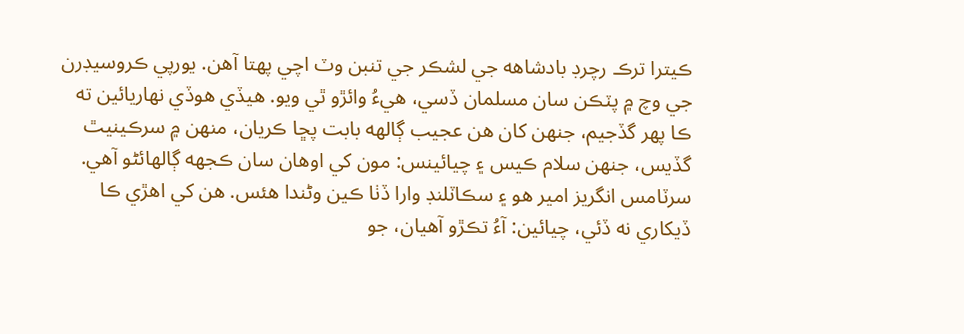ڪيترا ترڪ رچرڊ بادشاهه جي لشڪر جي تنبن وٽ اچي پهتا آهن. يورپي ڪروسيڊرن جي وچ ۾ پٽڪن سان مسلمان ڏسي، هيءُ وائڙو ٿي ويو. هيڏي هوڏي نهاريائين ته ڪا پهر گڏجيم، جنهن کان هن عجيب ڳالهه بابت پڇا ڪريان، منهن ۾ سرڪينيٿ گڏيس، جنهن سلام ڪيس ۽ چيائينس: مون کي اوهان سان ڪجهه ڳالهائڻو آهي. سرٽامس انگريز امير هو ۽ سڪاٽلنڊ وارا ڏٺا ڪين وڻندا هئس. هن کي اهڙي ڪا ڏيکاري نه ڏئي، چيائين: آءُ تڪڙو آهيان، جو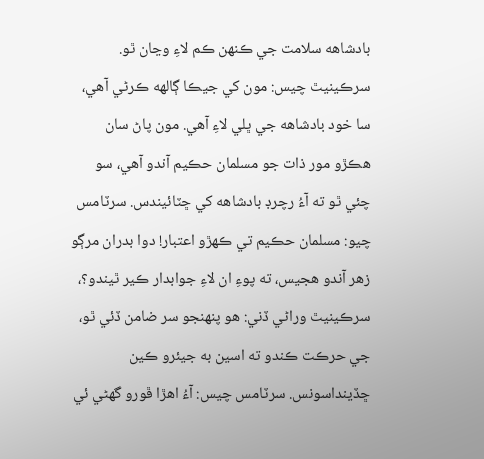بادشاهه سلامت جي ڪنهن ڪم لاءِ وڃان ٿو. سرڪينيٿ چيس: مون کي جيڪا ڳالهه ڪرڻي آهي، سا خود بادشاهه جي ڀلي لاءِ آهي. مون پاڻ سان هڪڙو مور ذات جو مسلمان حڪيم آندو آهي، سو چئي ٿو ته آءُ رچرڊ بادشاهه کي ڇٽائيندس. سرٽامس چيو: مسلمان حڪيم تي ڪهڙو اعتبار! دوا بدران مرڳو زهر آندو هجيس، ته پوءِ ان لاءِ جوابدار ڪير ٿيندو؟، سرڪينيٿ وراڻي ڏني: هو پنهنجو سر ضامن ڏئي ٿو، جي حرڪت ڪندو ته اسين به جيئرو ڪين ڇڏينداسونس. سرٽامس چيس: آءُ اهڙا ڦورو گهڻي ئي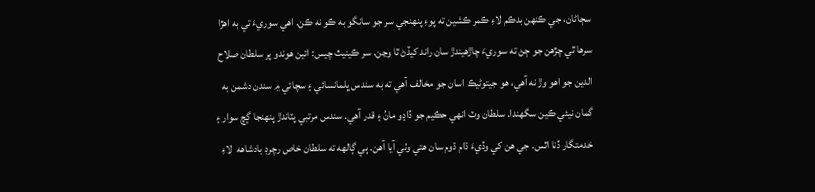سڄاڻان، جي ڪنهن بدڪم لاءِ ڪمر ڪشين ته پوءِ پنهنجي سر جو سانگو به ڪو نه ڪن. اهي سوريءَ تي به اهڙا سرها ٿي چڙهن جو ڄڻ ته سوريءَ چاڙهيندڙ سان راند کيڏڻ ٿا وڃن. سر ڪينيٿ چيس: ائين هوندو پر سلطان صلاح الدين جو اهو وڙ نه آهي، هو جيتوڻيڪ اسان جو مخالف آهي ته به سندس ڀلمانسائي ۽ سچائي ۾ سندن دشمن به گمان نيئي ڪين سگهندا. سلطان وٽ انهي حڪيم جو ڏاڍو مانُ ۽ قدر آهي. سندس مرتبي پٽاندڙ پنهنجا ڳچ سوار ۽ خدمتگار ڏنا اٿس. جي هن کي وڏيءَ ڌام ڌوم سان هتي وٺي آيا آهن. ٻي ڳالهه ته سلطان خاص رچرڊ بادشاهه  لاءِ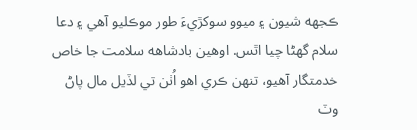ڪجهه شيون ۽ ميوو سوکڙيءَ طور موڪليو آهي ۽ دعا سلام گهڻا چيا اٿس. اوهين بادشاهه سلامت جا خاص خدمتگار آهيو، تنهن ڪري اهو اُٺن تي لڏيل مال پاڻ وٽ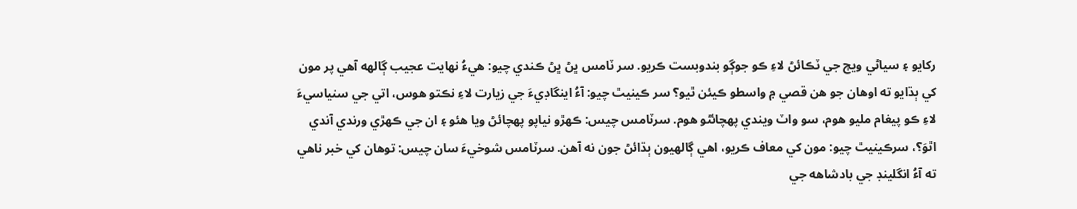رکايو ۽ سياڻي ويڄ جي ٽڪائڻ لاءِ ڪو جوڳو بندوبست ڪريو. سر ٽامس ڀڻ ڀڻ ڪندي چيو: هيءُ نهايت عجيب ڳالهه آهي پر مون کي ٻڌايو ته اوهان جو هن قصي ۾ واسطو ڪيئن ٿيو؟ سر ڪينيٿ چيو: آءُ اينگاڊيءَ جي زيارت لاءِ نڪتو هوس، اتي جي سنياسيءَ لاءِ ڪو پيغام مليو هوم، سو واٽ ويندي پهچائڻو هوم. سرٽامس چيس: ڪهڙو نياپو پهچائڻ ويا هئو ۽ ان جي ڪهڙي ورندي آندي اٿوَ؟، سرڪينيٿ چيو: مون کي معاف ڪريو، اهي ڳالهيون ٻڌائڻ جون نه آهن. سرٽامس شوخيءَ سان چيس: توهان کي خبر ناهي ته آءُ انگلينڊ جي بادشاهه جي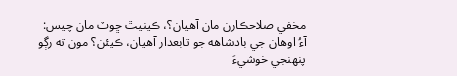مخفي صلاحڪارن مان آهيان؟، ڪينيٿ ڇوٽ مان چيس: آءُ اوهان جي بادشاهه جو تابعدار آهيان، ڪيئن؟ مون ته رڳو پنهنجي خوشيءَ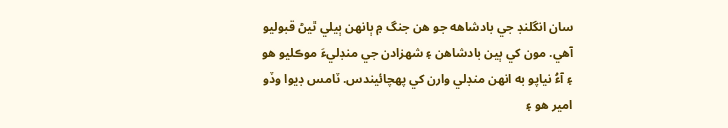سان انگلنڊ جي بادشاهه جو هن جنگ ۾ ٻانهن ٻيلي ٿيڻ قبوليو آهي. مون کي ٻين بادشاهن ۽ شهزادن جي منڊليءَ موڪليو هو ۽ آءُ نياپو به انهن منڊلي وارن کي پهچائيندس. ٽامس ڊيوا وڏو امير هو ۽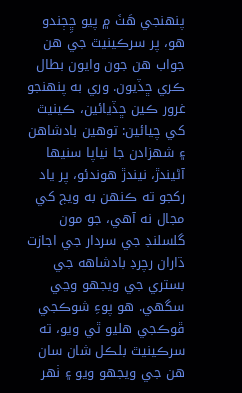پنهنجي هَٺَ ۾ پيو ڇِڄندو هو، پر سرڪينيٿ جي هن جواب هن جون وايون بطال ڪري ڇڏيون. وري به پنهنجو غرور ڪين ڇڏيائين، ڪينيٿ کي چيائين: توهين بادشاهن ۽ شهزادن جا نياپا سنيها آڻيندڙ، نيندڙ هوندئو، پر ياد رکجو ته ڪنهن به ويڄ کي مجال نه آهي، جو مون گلسلنڊ جي سردار جي اجازت ڌاران رچرڊ بادشاهه جي بستري جي ويجهو وڃي سگهي. هو پوءِ شوڪجي ڦوڪجي هليو ٿي ويو، ته سرڪينيٿ بلڪل شان سان هن جي ويجهو ويو ۽ ٺهر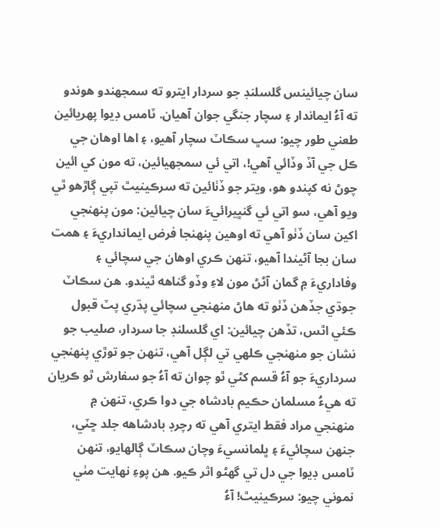سان چيائينس گلسلنڊ جو سردار ايترو ته سمجهندو هوندو ته آءُ ايماندار ۽ سچار جنگي جوان آهيان. ٽامس ڊيوا پهريائين طعني طور چيو: سڀ سڪاٽ سچار آهيو، ۽ اها اوهان جي ڪل جي آڏ وڏائي آهي!، اتي ئي سمجهيائين، ته مون کي ائين چوڻ نه کپندو هو، ويتر جو ڏٺائين ته سرڪينيٿ تپي ڳاڙهو ٿي ويو آهي، سو اتي ئي گنڀيرائيءَ سان چيائين: مون پنهنجي اکين سان ڏٺو آهي ته اوهين پنهنجا فرض ايمانداريءَ ۽ همت سان بجا آڻيندا آهيو، تنهن ڪري اوهان جي سچائي ۽ وفاداريءَ ۾ گمان آڻڻ مون لاءِ وڏو گناهه ٿيندو. هن سڪاٽ جوڌي جڏهن ڏٺو ته هاڻ منهنجي سچائي پڌري پٽ قبول ڪئي اٿس، تڏهن چيائين: اي گلسلنڊ جا سردار، صليب جو نشان جو منهنجي ڪلهي تي لڳل آهي، تنهن جو توڙي پنهنجي سرداريءَ جو آءُ قسم کڻي ٿو چوان ته آءُ جو سفارش ٿو ڪريان ته هيءُ مسلمان حڪيم بادشاه جي دوا ڪري، تنهن ۾ منهنجي مراد فقط ايتري آهي ته رچرڊ بادشاهه جلد ڇٽي، جنهن سچائيءَ ۽ ڀلمانسيءَ وچان سڪاٽ ڳالهايو، تنهن ٽامس ڊيوا جي دل تي گهڻو اثر ڪيو. هن پوءِ نهايت مٺي نموني چيو: سرڪينيٿ! آءُ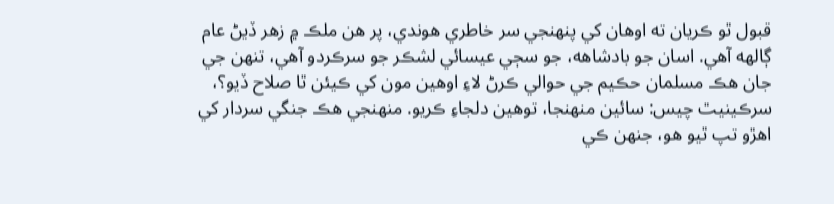قبول ٿو ڪريان ته اوهان کي پنهنجي سر خاطري هوندي، پر هن ملڪ ۾ زهر ڏيڻ عام ڳالهه آهي. اسان جو بادشاهه، جو سڄي عيسائي لشڪر جو سرڪردو آهي، تنهن جي جان هڪ مسلمان حڪيم جي حوالي ڪرڻ لاءِ اوهين مون کي ڪيئن ٿا صلاح ڏيو؟، سرڪينيٿ چيس: سائين منهنجا، توهين دلجاءِ ڪريو. منهنجي هڪ جنگي سردار کي اهڙو تپ ٿيو هو، جنهن ڪي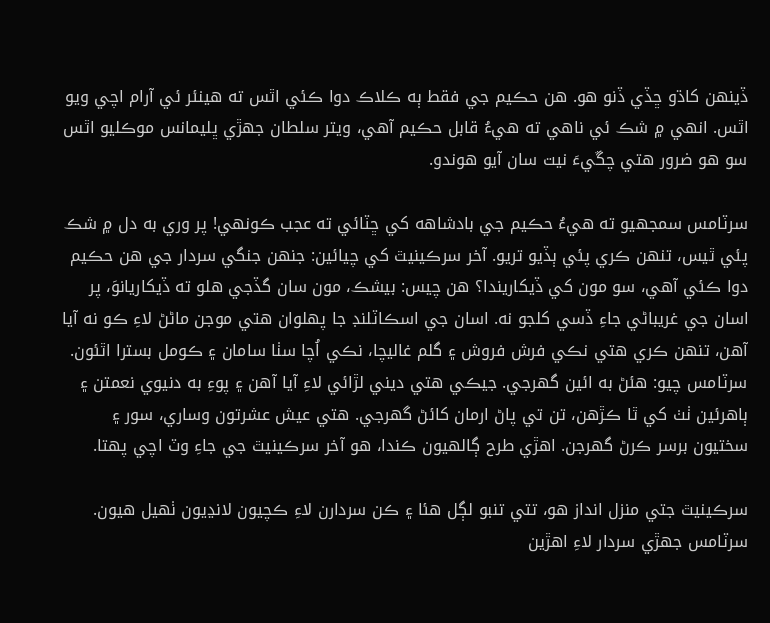ڏينهن کاڌو ڇڏي ڏنو هو. هن حڪيم جي فقط ٻه ڪلاڪ دوا ڪئي اٿس ته هينئر ئي آرام اچي ويو اٿس. انهي ۾ شڪ ئي ناهي ته هيءُ قابل حڪيم آهي، ويتر سلطان جهڙي ڀليمانس موڪليو اٿس سو هو ضرور هتي چڱيءَ نيت سان آيو هوندو.

سرٽامس سمجهيو ته هيءُ حڪيم جي بادشاهه کي ڇٽائي ته عجب ڪونهي! پر وري به دل ۾ شڪ پئي ٿيس، تنهن ڪري پئي ٻڏيو تريو. آخر سرڪينيٿ کي چيائين: جنهن جنگي سردار جي هن حڪيم دوا ڪئي آهي، سو مون کي ڏيکاريندا؟ هن چيس: بيشڪ، مون سان گڏجي هلو ته ڏيکاريانوَ، پر اسان جي غريباڻي جاءِ ڏسي کلجو نه. اسان جي اسڪاٽلنڊ جا پهلوان هتي موجن ماڻڻ لاءِ ڪو نه آيا آهن، تنهن ڪري هتي نڪي فرش فروش ۽ گلم غاليچا، نڪي اُچا سٺا سامان ۽ ڪومل بسترا اٿئون. سرٽامس چيو: هئڻ به ائين گهرجي. جيڪي هتي ديني لڙائي لاءِ آيا آهن ۽ پوءِ به دنيوي نعمتن ۽ ٻاهرئين ٺٺ کي ٿا ڪڙهن، تن تي پاڻ ارمان کائڻ گهرجي. هتي عيش عشرتون وساري، سور ۽ سختيون برسر ڪرڻ گهرجن. اهڙي طرح ڳالهيون ڪندا، هو آخر سرڪينيٿ جي جاءِ وٽ اچي پهتا.

سرڪينيٿ جتي منزل انداز هو، تتي تنبو لڳل هئا ۽ ڪن سردارن لاءِ ڪچيون لانڍيون ٺهيل هيون. سرٽامس جهڙي سردار لاءِ اهڙين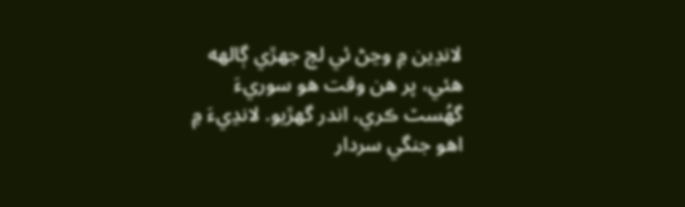لانڍين ۾ وڃڻ ئي لڄ جهڙي ڳالهه هئي، پر هن وقت هو سوريءَ گهُسٽ ڪري، اندر گهڙيو. لانڍيءَ ۾ اهو جنگي سردار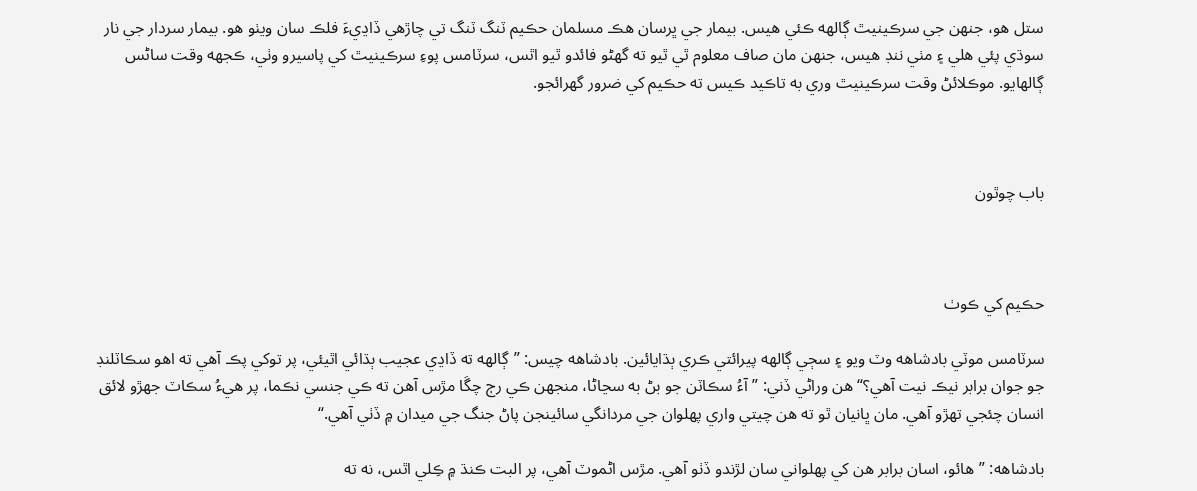ستل هو، جنهن جي سرڪينيٿ ڳالهه ڪئي هيس. بيمار جي ڀرسان هڪ مسلمان حڪيم ٽنگ ٽنگ تي چاڙهي ڏاڍيءَ فلڪ سان ويٺو هو. بيمار سردار جي نار سوڌي پئي هلي ۽ مٺي ننڊ هيس، جنهن مان صاف معلوم ٿي ٿيو ته گهڻو فائدو ٿيو اٿس، سرٽامس پوءِ سرڪينيٿ کي پاسيرو وٺي، ڪجهه وقت ساڻس ڳالهايو. موڪلائڻ وقت سرڪينيٿ وري به تاڪيد ڪيس ته حڪيم کي ضرور گهرائجو.



باب چوٿون



حڪيم کي ڪوٺ

سرٽامس موٽي بادشاهه وٽ ويو ۽ سڄي ڳالهه پيرائتي ڪري ٻڌايائين. بادشاهه چيس: ”ڳالهه ته ڏاڍي عجيب ٻڌائي اٿيئي، پر توکي پڪ آهي ته اهو سڪاٽلنڊ جو جوان برابر نيڪ نيت آهي؟“ هن وراڻي ڏني: ”آءُ سڪاٽن جو بڻ به سڃاڻا، منجهن ڪي رڄ چڱا مڙس آهن ته ڪي جنسي نڪما، پر هيءُ سڪاٽ جهڙو لائق انسان چئجي تهڙو آهي. مان ڀانيان ٿو ته هن چيتي واري پهلوان جي مردانگي سائينجن پاڻ جنگ جي ميدان ۾ ڏٺي آهي.“

بادشاهه: ”هائو، اسان برابر هن کي پهلواني سان لڙندو ڏٺو آهي. مڙس اڻموٽ آهي، پر البت ڪنڌ ۾ ڪِلي اٿس، نه ته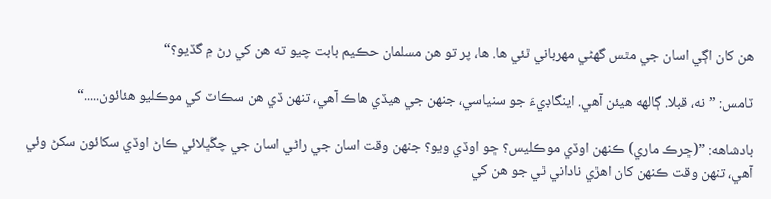هن کان اڳي اسان جي مٿس گهڻي مهرباني ٿئي ها. ها، پر تو هن مسلمان حڪيم بابت چيو ته هن کي رڻ ۾ گڏيو؟“

ٽامس: ”نه، قبلا. ڳالهه هيئن آهي. اينگاڊيءَ جو سنياسي، جنهن جي هيڏي هاڪ آهي، تنهن ڏي هن سڪاٽ کي موڪليو هئائون.....“

بادشاهه: ”(ڇرڪ ماري) ڪنهن اوڏي موڪليس؟ ڇو اوڏي ويو؟ جنهن وقت اسان جي راڻي اسان جي چڱڀلائي ڪاڻ اوڏي سکائون سکڻ وئي آهي، تنهن وقت ڪنهن کان اهڙي ناداني ٿي جو هن کي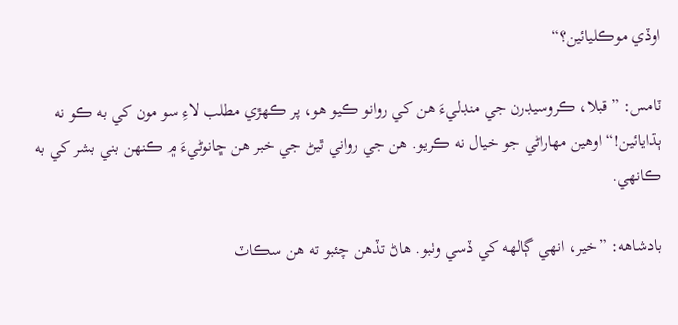اوڏي موڪليائين؟“

ٽامس: ”قبلا، ڪروسيڊرن جي منڊليءَ هن کي روانو ڪيو هو، پر ڪهڙي مطلب لاءِ سو مون کي به ڪو نه ٻڌايائين!“ اوهين مهاراڻي جو خيال نه ڪريو. هن جي رواني ٿيڻ جي خبر هن ڇانوڻيءَ ۾ ڪنهن بني بشر کي به ڪانهي.

بادشاهه: ”خير، انهي ڳالهه کي ڏسي وٺبو. هاڻ تڏهن چئبو ته هن سڪاٽ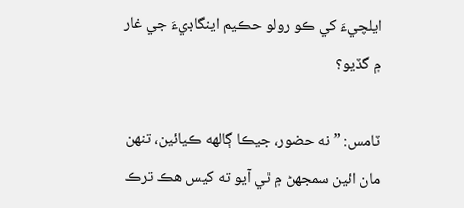ايلچيءَ کي ڪو رولو حڪيم اينگاڊيءَ جي غار ۾ گڏيو؟

ٽامس: ”نه حضور، جيڪا ڳالهه ڪيائين، تنهن مان ائين سمجهڻ ۾ ٿي آيو ته کيس هڪ ترڪ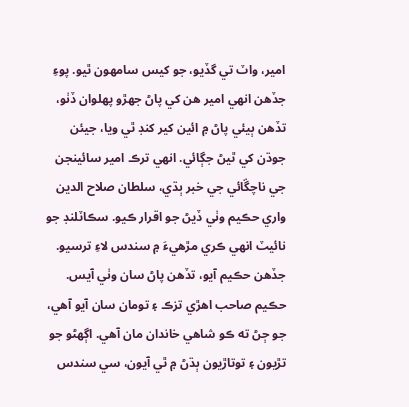امير، واٽ تي گڏيو، جو کيس سامهون ٿيو. پوءِ جڏهن انهي امير هن کي پاڻ جهڙو پهلوان ڏٺو، تڏهن ٻيئي پاڻ ۾ ائين کير کنڊ ٿي ويا، جيئن جوڌن کي ٿيڻ جڳائي. انهي ترڪ امير سائينجن جي ناچڱائي جي خبر ٻڌي، سلطان صلاح الدين واري حڪيم وٺي ڏيڻ جو اقرار ڪيو. سڪاٽلنڊ جو نائيٽ انهي ڪري مڙهيءَ ۾ سندس لاءِ ترسيو. جڏهن حڪيم آيو، تڏهن پاڻ سان وٺي آيس. حڪيم صاحب اهڙي تزڪ ۽ تومان سان آيو آهي، جو ڄڻ ته ڪو شاهي خاندان مان آهي. اڳهڻو جو تڙيون ۽ توتاڙيون ٻڌڻ ۾ ٿي آيون، سي سندس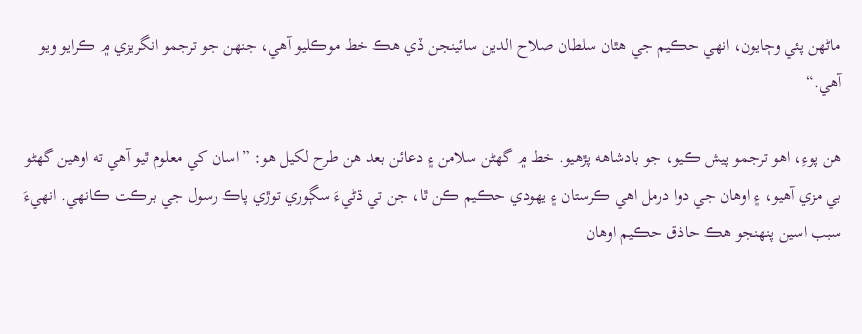ماڻهن پئي وڄايون، انهي حڪيم جي هٿان سلطان صلاح الدين سائينجن ڏي هڪ خط موڪليو آهي، جنهن جو ترجمو انگريزي ۾ ڪرايو ويو آهي.“

هن پوءِ، اهو ترجمو پيش ڪيو، جو بادشاهه پڙهيو. خط ۾ گهڻن سلامن ۽ دعائن بعد هن طرح لکيل هو: ”اسان کي معلوم ٿيو آهي ته اوهين گهڻو بي مزي آهيو، ۽ اوهان جي دوا درمل اهي ڪرستان ۽ يهودي حڪيم ڪن ٿا، جن تي ڌڻيءَ سڳوري توڙي پاڪ رسول جي برڪت ڪانهي. انهيءَ سبب اسين پنهنجو هڪ حاذق حڪيم اوهان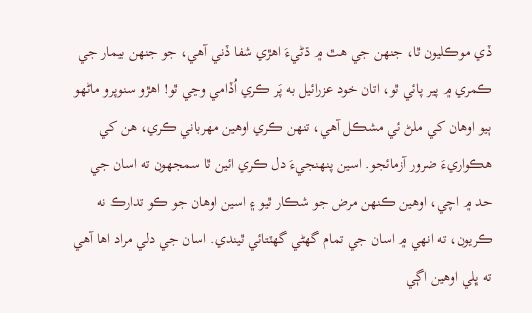ڏي موڪليون ٿا، جنهن جي هٿ ۾ ڌڻيءَ اهڙي شفا ڏني آهي، جو جنهن بيمار جي ڪمري ۾ پير پائي ٿو، اتان خود عزرائيل به پَر ڪري اُڏامي وڃي ٿو! اهڙو سنوپرو ماڻهو ٻيو اوهان کي ملڻ ئي مشڪل آهي، تنهن ڪري اوهين مهرباني ڪري، هن کي هڪواريءَ ضرور آزمائجو. اسين پنهنجيءَ دل ڪري ائين ٿا سمجهون ته اسان جي حد ۾ اچي، اوهين ڪنهن مرض جو شڪار ٿيو ۽ اسين اوهان جو ڪو تدارڪ نه ڪريون، ته انهي ۾ اسان جي تمام گهڻي گهٽتائي ٿيندي. اسان جي دلي مراد اها آهي ته ڀلي اوهين اڳي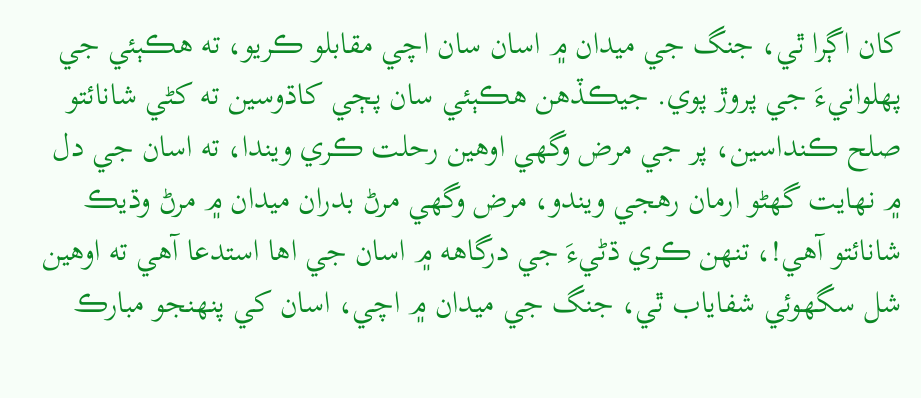کان اڳرا ٿي، جنگ جي ميدان ۾ اسان سان اچي مقابلو ڪريو، ته هڪٻئي جي پهلوانيءَ جي پروڙ پوي. جيڪڏهن هڪٻئي سان پڄي کاڌوسين ته کڻي شانائتو صلح ڪنداسين، پر جي مرض وگهي اوهين رحلت ڪري ويندا، ته اسان جي دل ۾ نهايت گهڻو ارمان رهجي ويندو، مرض وگهي مرڻ بدران ميدان ۾ مرڻ وڌيڪ شانائتو آهي!، تنهن ڪري ڌڻيءَ جي درگاهه ۾ اسان جي اها استدعا آهي ته اوهين شل سگهوئي شفاياب ٿي، جنگ جي ميدان ۾ اچي، اسان کي پنهنجو مبارڪ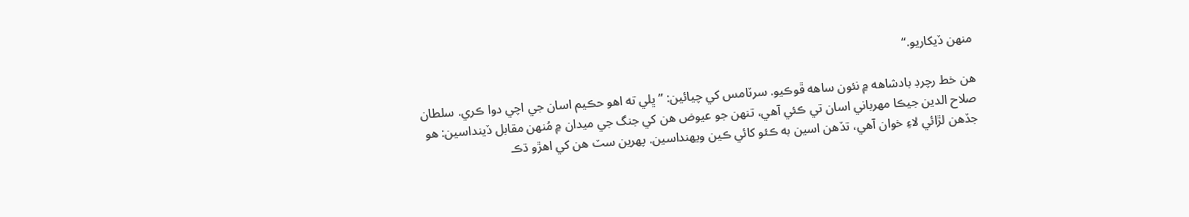منهن ڏيکاريو.“

هن خط رچرڊ بادشاهه ۾ نئون ساهه ڦوڪيو. سرٽامس کي چيائين: ”ڀلي ته اهو حڪيم اسان جي اچي دوا ڪري. سلطان صلاح الدين جيڪا مهرباني اسان تي ڪئي آهي، تنهن جو عيوض هن کي جنگ جي ميدان ۾ مُنهن مقابل ڏينداسين: هو جڏهن لڙائي لاءِ خوان آهي، تڏهن اسين به ڪئو کائي ڪين ويهنداسين. پهرين سٽ هن کي اهڙو ڌڪ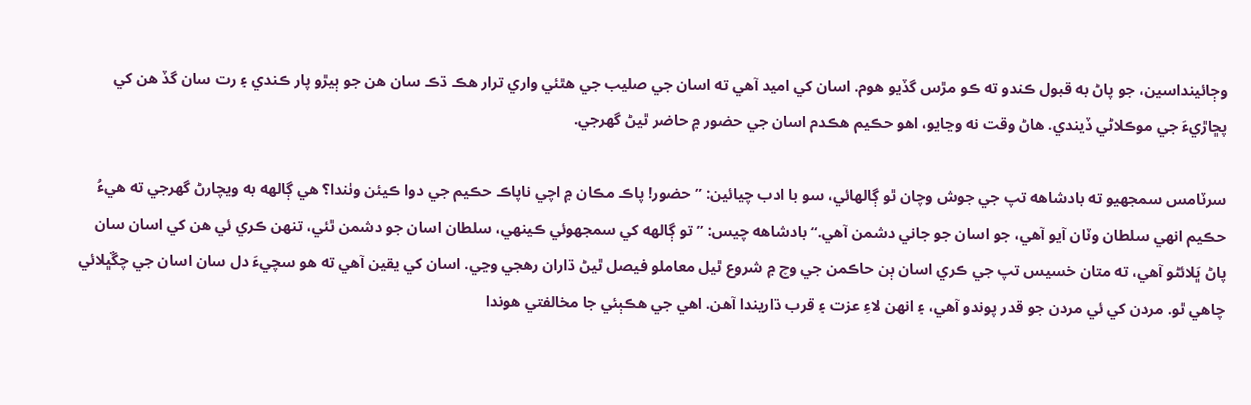وڄائينداسين، جو پاڻ به قبول ڪندو ته ڪو مڙس گڏيو هوم. اسان کي اميد آهي ته اسان جي صليب جي هٿئي واري ترار هڪ ڌڪ سان هن جو ٻيڙو پار ڪندي ۽ رت سان گڏ هن کي پڇاڙيءَ جي موڪلاڻي ڏيندي. هاڻ وقت نه وڃايو، اهو حڪيم هڪدم اسان جي حضور ۾ حاضر ٿيڻ گهرجي.

سرٽامس سمجهيو ته بادشاهه تپ جي جوش وچان ٿو ڳالهائي، سو با ادب چيائين: ”حضور! پاڪ مڪان ۾ اچي ناپاڪ حڪيم جي دوا ڪيئن وٺندا؟ هي ڳالهه به ويچارڻ گهرجي ته هيءُ حڪيم انهي سلطان وٽان آيو آهي، جو اسان جو جاني دشمن آهي.“ بادشاهه چيس: ” تو ڳالهه کي سمجهوئي ڪينهي، سلطان اسان جو دشمن ٿئي، تنهن ڪري ئي هن کي اسان سان پاڻ ڀَلائڻو آهي، ته متان خسيس تپ جي ڪري اسان ٻن حاڪمن جي وچ ۾ شروع ٿيل معاملو فيصل ٿيڻ ڌاران رهجي وڃي. اسان کي يقين آهي ته هو سچيءَ دل سان اسان جي چڱڀلائي چاهي ٿو. مردن کي ئي مردن جو قدر پوندو آهي، ۽ انهن لاءِ عزت ۽ قرب ڌاريندا آهن. اهي جي هڪٻئي جا مخالفتي هوندا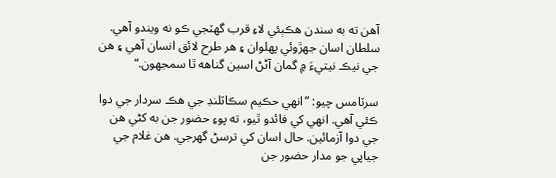آهن ته به سندن هڪٻئي لاءِ قرب گهٽجي ڪو نه ويندو آهي. سلطان اسان جهڙوئي پهلوان ۽ هر طرح لائق انسان آهي ۽ هن جي نيڪ نيتيءَ ۾ گمان آڻڻ اسين گناهه ٿا سمجهون.“

سرٽامس چيو: ”انهي حڪيم سڪاٽلنڊ جي هڪ سردار جي دوا ڪئي آهي. انهي کي فائدو ٿيو، ته پوءِ حضور جن به کڻي هن جي دوا آزمائين. حال اسان کي ترسڻ گهرجي. هن غلام جي جياپي جو مدار حضور جن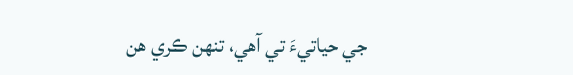جي حياتيءَ تي آهي، تنهن ڪري هن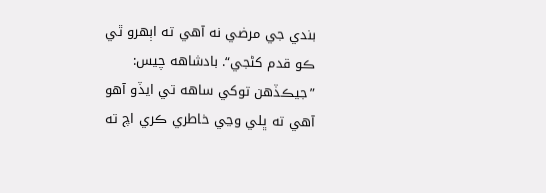بندي جي مرضي نه آهي ته اٻهرو ٿي ڪو قدم کڻجي“. بادشاهه چيس: ”جيڪڏهن توکي ساهه تي ايڏو آهو آهي ته ڀلي وڃي خاطري ڪري اچ ته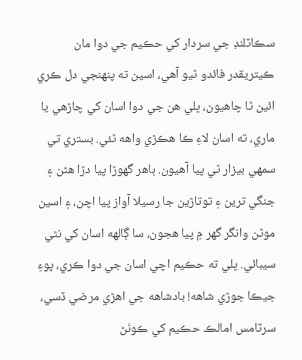سڪاٽلنڊ جي سردار کي حڪيم جي دوا مان ڪيتريقدر فائدو ٿيو آهي، اسين ته پنهنجي دل ڪري ائين ٿا چاهيون، ڀلي هن جي دوا اسان کي چاڙهي يا ماري، ته اسان لاءِ ڪا هڪڙي واهه ٿئي. بستري تي سمهي بيزار ٿي پيا آهيون. ٻاهر گهوڙا پيا دڙا هڻن ۽ جنگي ترين ۽ توتاڙين جا رسيلا آواز پيا اچن، ۽ اسين موٿن وانگر گهر ۾ پيا هجون، سا ڳالهه اسان کي نٿي سيبائي. ڀلي ته حڪيم اچي اسان جي دوا ڪري، پوءِ جيڪا جوڙي شاهه! بادشاهه جي اهڙي مرضي ڏسي، سرٽامس امالڪ حڪيم کي ڪوٺڻ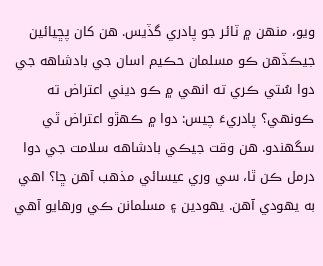ويو، منهن ۾ ٽائر جو پادري گڏيس. هن کان پڇيائين جيڪڏهن ڪو مسلمان حڪيم اسان جي بادشاهه جي دوا سُتي ڪري ته انهي ۾ ڪو ديني اعتراض ته ڪونهي؟ پادريءَ چيس: دوا ۾ ڪهڙو اعتراض ٿي سگهندو. هن وقت جيڪي بادشاهه سلامت جي دوا درمل ڪن ٿا، سي وري عيسائي مذهب آهن ڇا؟ اهي به يهودي آهن. يهودين ۽ مسلمانن ڪي ورهايو آهي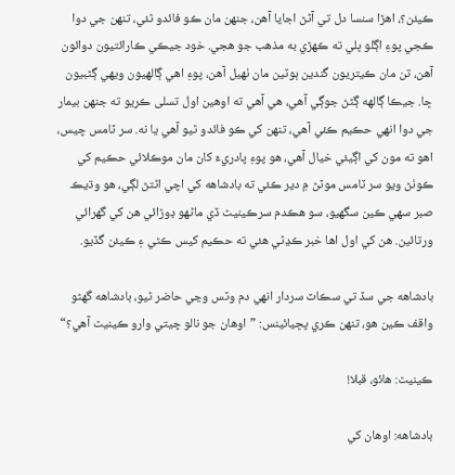ڪيئن؟، اهڙا سنسا دل تي آڻڻ اجايا آهن، جنهن مان ڪو فائدو ٿئي، تنهن جي دوا ڪجي پوءِ اڳلو ڀلي ته ڪهڙي به مذهب جو هجي. خود جيڪي ڪارائتيون دوائون آهن، تن مان ڪيتريون گندين ٻوٽين مان ٺهيل آهن، پوءِ اهي ڳالهيون ويهي ڳڻبيون ڇا. جيڪا ڳالهه ڳڻڻ جوڳي آهي، هي آهي ته اوهين اول تسلى ڪريو ته جنهن بيمار جي دوا انهي حڪيم ڪئي آهي، تنهن کي ڪو فائدو ٿيو آهي يا نه. سر ٽامس چيس، اهو ته مون کي اڳيئي خيال آهي، هو پوءِ پادريءَ کان مان موڪلائي حڪيم کي ڪوٺڻ ويو سر ٽامس موٽڻ ۾ دير ڪئي ته بادشاهه کي اچي اڻتڻ لڳي، هو وڌيڪ صبر سهي ڪين سگهيو، سو هڪدم سرڪينيٿ ڏي ماڻهو ڊوڙائي هن کي گهرائي ورتائين. هن کي اول اها خبر ڪڍڻي هئي ته حڪيم کيس ڪٿي ۽ ڪيئن گڏيو.

بادشاهه جي سڏ تي سڪاٽ سردار انهي دم وٽس وڃي حاضر ٿيو، بادشاهه گهڻو واقف ڪين هو، تنهن ڪري پڇيائينس: ”اوهان جو نالو چيتي وارو ڪينيٿ آهي؟“

ڪينيٿ: هائو، قبلا!

بادشاهه: اوهان کي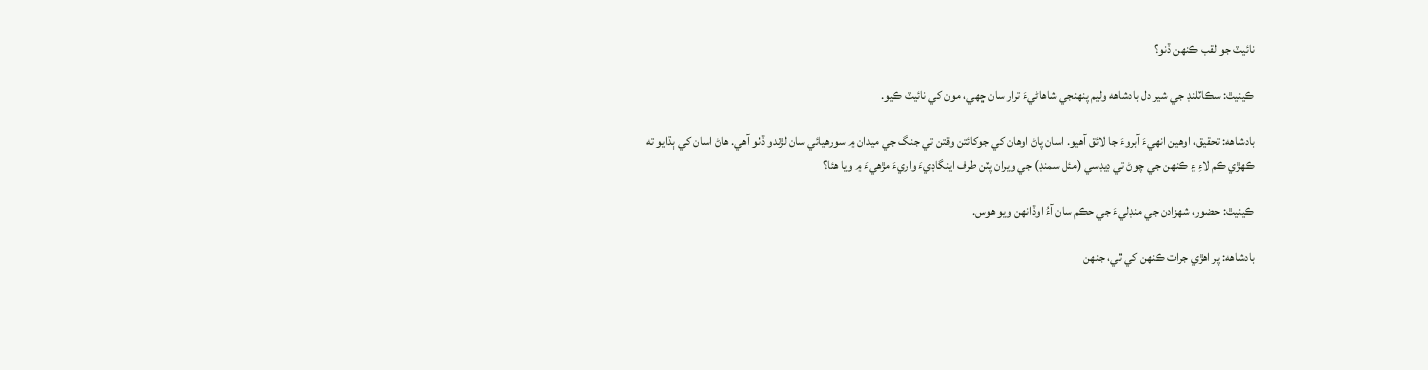نائيٽ جو لقب ڪنهن ڏنو؟

ڪينيٿ: سڪاٽلنڊ جي شير دل بادشاهه وليم پنهنجي شاهاڻيءَ ترار سان ڇهي، مون کي نائيٽ ڪيو.

بادشاهه: تحقيق، اوهين انهيءَ آبروءَ جا لائق آهيو. اسان پاڻ اوهان کي جوکائتن وقتن تي جنگ جي ميدان ۾ سورهيائي سان لڙندو ڏٺو آهي. هاڻ اسان کي ٻڌايو ته ڪهڙي ڪم لاءِ ۽ ڪنهن جي چوڻ تي ڊيڊسي (مئل سمنڊ) جي ويران پٽن طرف اينگاڊيءَ واريءَ مڙهيءَ ۾ ويا هئا؟

ڪينيٿ: حضور، شهزادن جي منڊليءَ جي حڪم سان آءُ اوڏانهن ويو هوس.

بادشاهه: پر اهڙي جرات ڪنهن کي ٿي، جنهن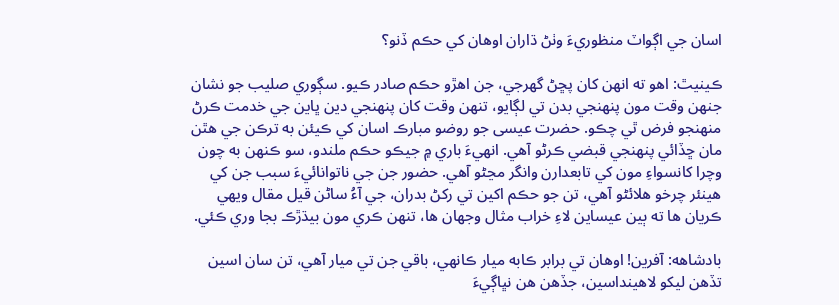اسان جي اڳواٽ منظوريءَ وٺڻ ڌاران اوهان کي حڪم ڏنو؟

ڪينيٿ: اهو ته انهن کان پڇڻ گهرجي، جن اهڙو حڪم صادر ڪيو. سڳوري صليب جو نشان جنهن وقت مون پنهنجي بدن تي لڳايو، تنهن وقت کان پنهنجي دين ڀاين جي خدمت ڪرڻ منهنجو فرض ٿي چڪو. حضرت عيسى جو روضو مبارڪ اسان کي ڪيئن به ترڪن جي هٿن مان ڇڏائي پنهنجي قبضي ڪرڻو آهي. انهيءَ باري ۾ جيڪو حڪم ملندو، سو ڪنهن به چون وچرا کانسواءِ مون کي تابعدارن وانگر مڃڻو آهي. حضور جن جي ناتوانائيءَ سبب جن کي هينئر چرخو هلائڻو آهي، تن جو حڪم اکين تي رکڻ بدران، جي آءُ ساڻن قيل مقال ويهي ڪريان ها ته ٻين عيساين لاءِ خراب مثال وجهان ها، تنهن ڪري مون بيڌڙڪ بجا وري ڪئي.

بادشاهه: آفرين! اوهان تي برابر ڪابه ميار ڪانهي، باقي جن تي ميار آهي، تن سان اسين تڏهن ليکو لاهينداسين، جڏهن هن نڀاڳيءَ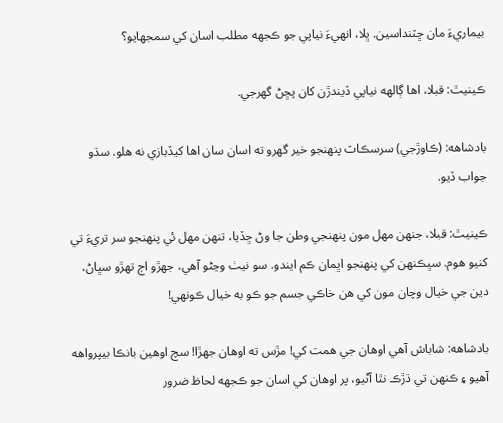بيماريءَ مان ڇٽنداسين. ڀلا، انهيءَ نياپي جو ڪجهه مطلب اسان کي سمجهايو؟

ڪينيٿ: قبلا، اها ڳالهه نياپي ڏيندڙن کان پڇڻ گهرجي.

بادشاهه: (ڪاوڙجي) سرسڪاٽ پنهنجو خير گهرو ته اسان سان اها کيڏبازي نه هلو. سڌو جواب ڏيو.

ڪينيٿ: قبلا، جنهن مهل مون پنهنجي وطن جا وڻ ڇڏيا، تنهن مهل ئي پنهنجو سر تريءَ تي کنيو هوم. سڀڪنهن کي پنهنجو اڀمان ڪم ايندو. سو نيٺ وڃڻو آهي، جهڙو اڄ تهڙو سڀاڻ، دين جي خيال وچان مون کي هن خاڪي جسم جو ڪو به خيال ڪونهي!

بادشاهه: شاباش آهي اوهان جي همت کي! مڙس ته اوهان جهڙا! سچ اوهين بانڪا بيپرواهه آهيو ۽ ڪنهن تي ڌڙڪ نٿا آڻيو، پر اوهان کي اسان جو ڪجهه لحاظ ضرور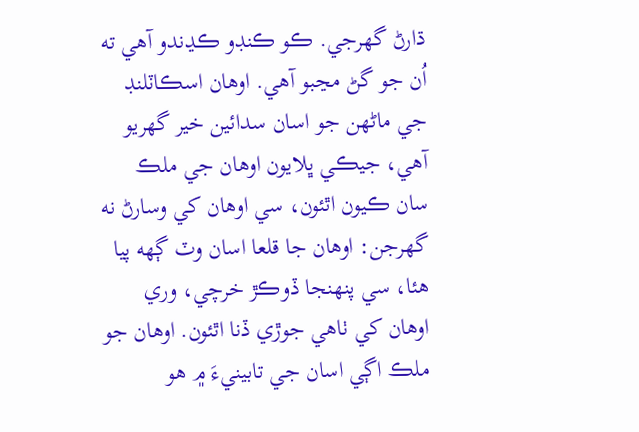ڌارڻ گهرجي. ڪو ڪنڊو ڪڍندو آهي ته اُن جو گڻ مڃبو آهي. اوهان اسڪاٽلنڊ جي ماڻهن جو اسان سدائين خير گهريو آهي، جيڪي ڀلايون اوهان جي ملڪ سان ڪيون اٿئون، سي اوهان کي وسارڻ نه گهرجن: اوهان جا قلعا اسان وٽ ڳهه پيا هئا، سي پنهنجا ڏوڪڙ خرچي، وري اوهان کي ٺاهي جوڙي ڏنا اٿئون. اوهان جو ملڪ اڳي اسان جي تابينيءَ ۾ هو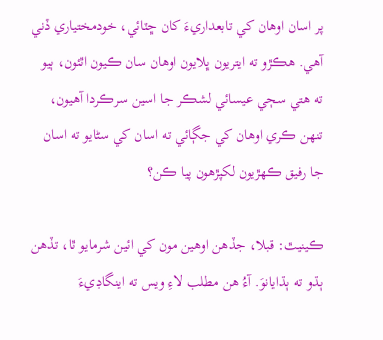پر اسان اوهان کي تابعداريءَ کان ڇٽائي، خودمختياري ڏني آهي. هڪڙو ته ايتريون ڀلايون اوهان سان ڪيون اٿئون، ٻيو ته هتي سڄي عيسائي لشڪر جا اسين سرڪردا آهيون، تنهن ڪري اوهان کي جڳائي ته اسان کي سڻايو ته اسان جا رفيق ڪهڙيون لکپڙهون پيا ڪن؟

ڪينيٿ: قبلا، جڏهن اوهين مون کي ائين شرمايو ٿا، تڏهن ٻڌو ته ٻڌايانوَ. آءُ هن مطلب لاءِ ويس ته اينگاڊيءَ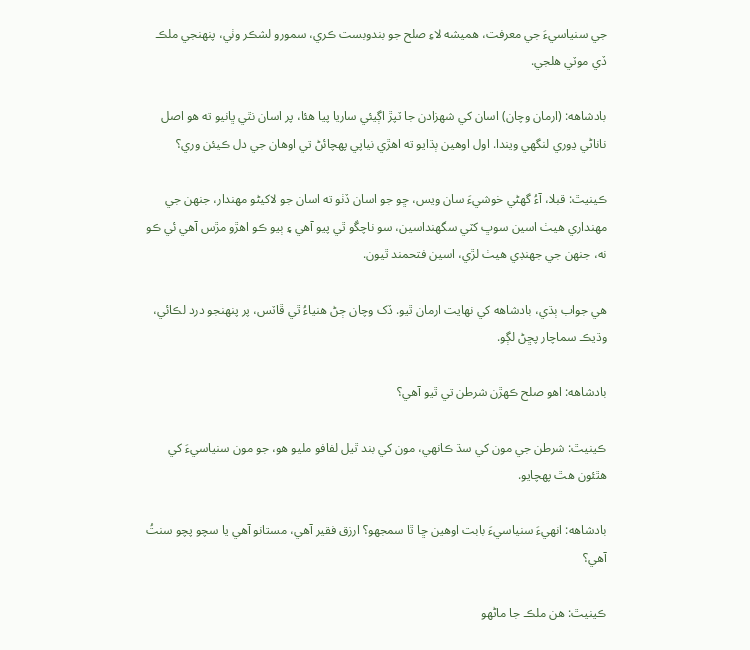جي سنياسيءَ جي معرفت، هميشه لاءِ صلح جو بندوبست ڪري، سمورو لشڪر وٺي، پنهنجي ملڪ ڏي موٽي هلجي.

بادشاهه: (ارمان وچان) اسان کي شهزادن جا ٽپڙ اڳيئي ساريا پيا هئا، پر اسان نٿي ڀانيو ته هو اصل ناناڻي ڍوري لنگهي ويندا. اول اوهين ٻڌايو ته اهڙي نياپي پهچائڻ تي اوهان جي دل ڪيئن وري؟

ڪينيٿ: قبلا، آءُ گهڻي خوشيءَ سان ويس، ڇو جو اسان ڏٺو ته اسان جو لاکيڻو مهندار، جنهن جي مهنداري هيٺ اسين سوڀ کٽي سگهنداسين، سو ناچڱو ٿي پيو آهي ۽ ٻيو ڪو اهڙو مڙس آهي ئي ڪو نه، جنهن جي جهنڊي هيٺ لڙي، اسين فتحمند ٿيون.

هي جواب ٻڌي، بادشاهه کي نهايت ارمان ٿيو. ڏک وچان ڄڻ هنياءُ ٿي ڦاٽس، پر پنهنجو درد لڪائي، وڌيڪ سماچار پڇڻ لڳو.

بادشاهه: اهو صلح ڪهڙن شرطن تي ٿيو آهي؟

ڪينيٿ: شرطن جي مون کي سڌ ڪانهي، مون کي بند ٿيل لفافو مليو هو، جو مون سنياسيءَ کي هٿئون هٿ پهچايو.

بادشاهه: انهيءَ سنياسيءَ بابت اوهين ڇا ٿا سمجهو؟ ارزق فقير آهي، مستانو آهي يا سچو پچو سنتُ آهي؟

ڪينيٿ: هن ملڪ جا ماڻهو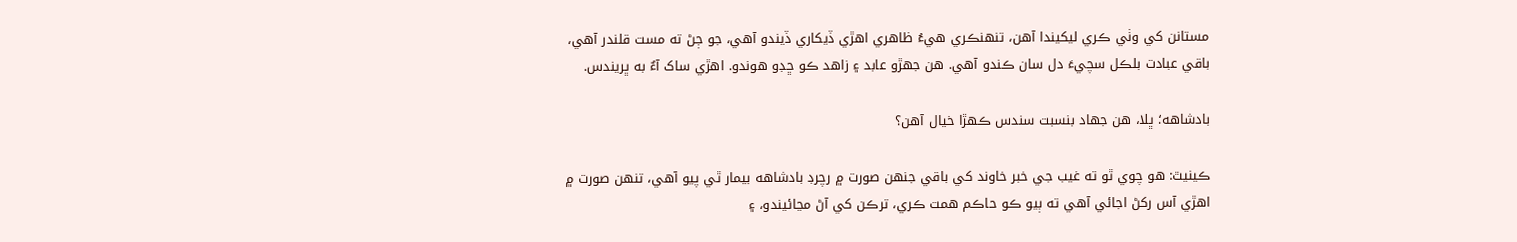مستانن کي وٺي ڪري ليکيندا آهن، تنهنڪري هيءُ ظاهري اهڙي ڏيکاري ڏيندو آهي، جو ڄڻ ته مست قلندر آهي، باقي عبادت بلڪل سچيءَ دل سان ڪندو آهي. هن جهڙو عابد ۽ زاهد ڪو ڇڊو هوندو. اهڙي ساک آءٌ به ڀريندس.

بادشاهه؛ ڀلا، هن جهاد بنسبت سندس ڪهڙا خيال آهن؟

ڪينيٿ: هو چوي ٿو ته غيب جي خبر خاوند کي باقي جنهن صورت ۾ رچرڊ بادشاهه بيمار ٿي پيو آهي، تنهن صورت ۾ اهڙي آس رکڻ اجائي آهي ته ٻيو ڪو حاڪم همت ڪري، ترڪن کي آڻ مڃائيندو، ۽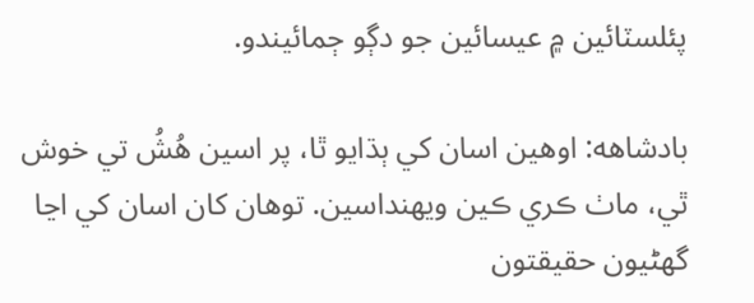پئلسٽائين ۾ عيسائين جو دڳو ڄمائيندو.

بادشاهه: اوهين اسان کي ٻڌايو ٿا، پر اسين هُشُ تي خوش ٿي، ماٺ ڪري ڪين ويهنداسين. توهان کان اسان کي اڃا گهڻيون حقيقتون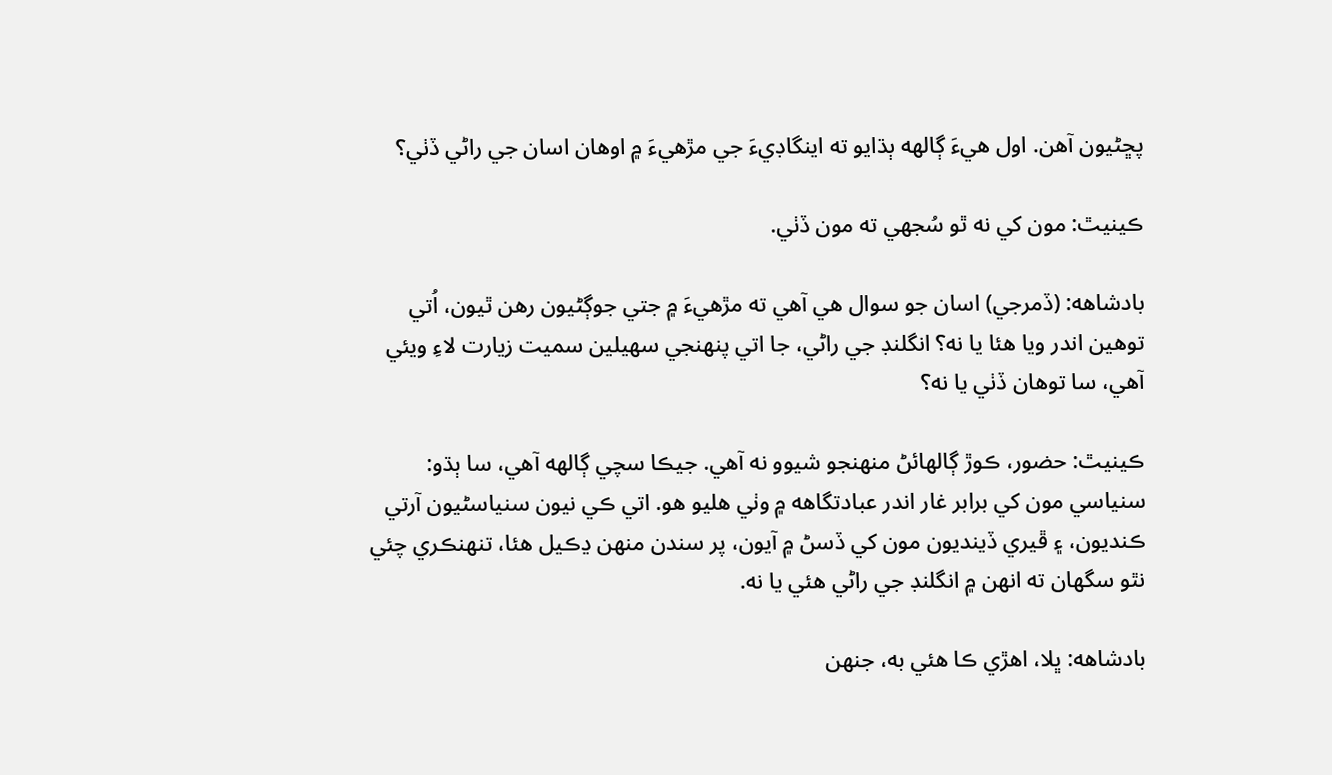پڇڻيون آهن. اول هيءَ ڳالهه ٻڌايو ته اينگاڊيءَ جي مڙهيءَ ۾ اوهان اسان جي راڻي ڏٺي؟

ڪينيٿ: مون کي نه ٿو سُجهي ته مون ڏٺي.

بادشاهه: (ڏمرجي) اسان جو سوال هي آهي ته مڙهيءَ ۾ جتي جوڳڻيون رهن ٿيون، اُتي توهين اندر ويا هئا يا نه؟ انگلنڊ جي راڻي، جا اتي پنهنجي سهيلين سميت زيارت لاءِ ويئي آهي، سا توهان ڏٺي يا نه؟

ڪينيٿ: حضور، ڪوڙ ڳالهائڻ منهنجو شيوو نه آهي. جيڪا سچي ڳالهه آهي، سا ٻڌو: سنياسي مون کي برابر غار اندر عبادتگاهه ۾ وٺي هليو هو. اتي ڪي نيون سنياسڻيون آرتي ڪنديون، ۽ ڦيري ڏينديون مون کي ڏسڻ ۾ آيون، پر سندن منهن ڍڪيل هئا، تنهنڪري چئي نٿو سگهان ته انهن ۾ انگلنڊ جي راڻي هئي يا نه.

بادشاهه: ڀلا، اهڙي ڪا هئي به، جنهن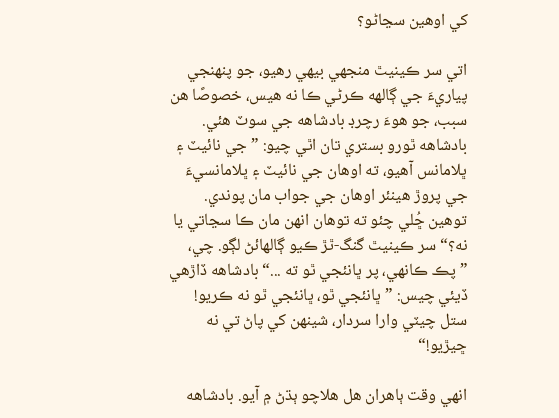کي اوهين سڃاڻو؟

اتي سر ڪينيٿ منجهي بيهي رهيو، جو پنهنجي پياريءَ جي ڳالهه ڪرڻي ڪا نه هيس، خصوصًا هن سبب، جو هوءَ رچرڊ بادشاهه جي سوٽ هئي. بادشاهه ٿورو بستري تان اٿي چيو: ”جي نائيٽ ۽ ڀلامانس آهيو، ته اوهان جي نائيٽ ۽ ڀلامانسيءَ جي پروڙ هينئر اوهان جي جواب مان پوندي. توهين ڇُلي چئو ته توهان انهن مان ڪا سڃاتي يا نه؟“ سر ڪينيٿ گنگ-ٿڙ ڪيو ڳالهائڻ لڳو. چي، ”پڪ ڪانهي، پر ڀانئجي ٿو ته ...“ بادشاهه ڏاڙهي ڏيئي چيس: ”ڀانئجي ٿو، ڀانئجي ٿو نه ڪريو! ستل چيٽي وارا سردار، شينهن کي پاڻ تي نه ڇيڙيو!“

انهي وقت ٻاهران هل هلاچو ٻڌڻ ۾ آيو. بادشاهه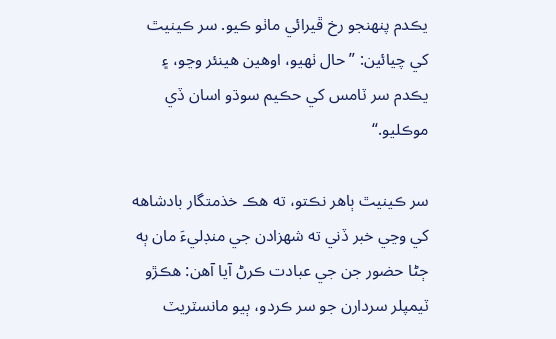يڪدم پنهنجو رخ ڦيرائي ماٺو ڪيو. سر ڪينيٿ کي چيائين: ”حال ٺهيو، اوهين هينئر وڃو، ۽ يڪدم سر ٽامس کي حڪيم سوڌو اسان ڏي موڪليو.“

سر ڪينيٿ ٻاهر نڪتو، ته هڪ خذمتگار بادشاهه کي وڃي خبر ڏني ته شهزادن جي منڊليءَ مان ٻه ڄڻا حضور جن جي عبادت ڪرڻ آيا آهن: هڪڙو ٽيمپلر سردارن جو سر ڪردو، ٻيو مانسٽريٽ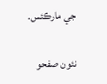جي مارڪئس.

نئون صفحو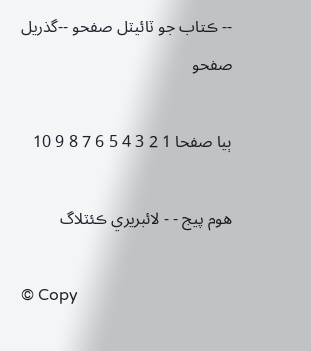-- ڪتاب جو ٽائيٽل صفحو --گذريل صفحو

ٻيا صفحا 1 2 3 4 5 6 7 8 9 10

هوم پيج - - لائبريري ڪئٽلاگ

© Copy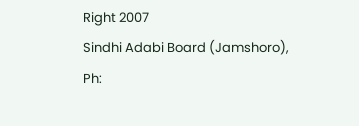Right 2007
Sindhi Adabi Board (Jamshoro),
Ph: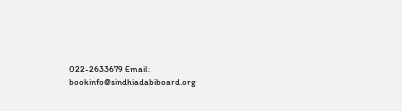022-2633679 Email: bookinfo@sindhiadabiboard.org